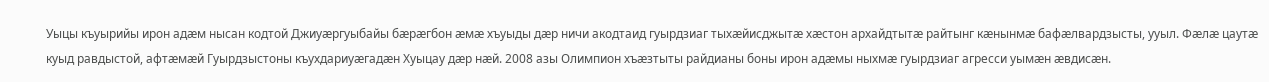Уыцы къуырийы ирон адæм нысан кодтой Джиуæргуыбайы бæрæгбон æмæ хъуыды дæр ничи акодтаид гуырдзиаг тыхæйисджытæ хæстон архайдтытæ райтынг кæнынмæ бафæлвардзысты, ууыл. Фæлæ цаутæ куыд равдыстой, афтæмæй Гуырдзыстоны къухдариуæгадæн Хуыцау дæр нæй. 2008 азы Олимпион хъæзтыты райдианы боны ирон адæмы ныхмæ гуырдзиаг агресси уымæн æвдисæн.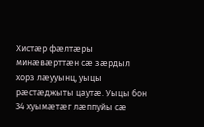Хистæр фæлтæры минæвæрттæн сæ зæрдыл хорз лæууынц, уыцы рæстæджыты цаутæ. Уыцы бон 34 хуымæтæг лæппуйы сæ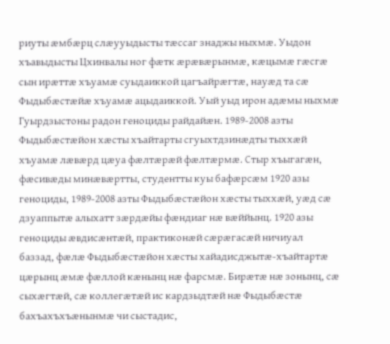риуты æмбæрц слæууыдысты тæссаг знаджы ныхмæ. Уыдон хъавыдысты Цхинвалы ног фæтк æрæвæрынмæ, кæцымæ гæсгæ сын ирæттæ хъуамæ суыдаиккой цагъайрæгтæ, науæд та сæ Фыдыбæстæйæ хъуамæ ацыдаиккой. Уый уыд ирон адæмы ныхмæ Гуырдзыстоны радон геноциды райдайæн. 1989-2008 азты Фыдыбæстæйон хæсты хъайтарты сгуыхтдзинæдты тыххæй хъуамæ лæвæрд цæуа фæлтæрæй фæлтæрмæ. Стыр хъыгагæн, фæсивæды минæвæртты, студентты куы бафæрсæм 1920 азы геноциды, 1989-2008 азты Фыдыбæстæйон хæсты тыххæй, уæд сæ дзуаппытæ алыхатт зæрдæйы фæндиаг нæ вæййынц. 1920 азы геноциды æвдисæнтæй, практиконæй сæрæгасæй ничиуал баззад, фæлæ Фыдыбæстæйон хæсты хайадисджытæ-хъайтартæ цæрынц æмæ фæллой кæнынц нæ фарсмæ. Бирæтæ нæ зонынц, сæ сыхæгтæй, сæ коллегæтæй ис кардзыдтæй нæ Фыдыбæстæ бахъахъхъæнынмæ чи сыстадис,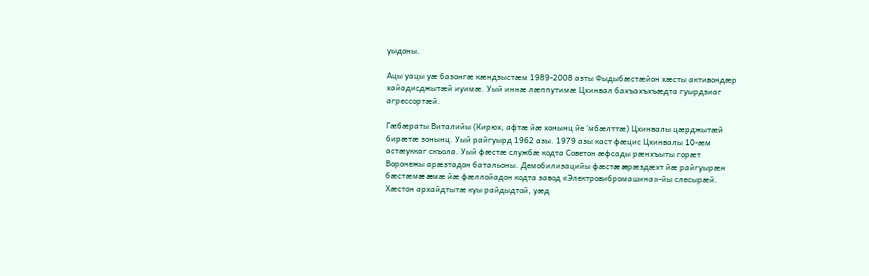уыдоны.

Ацы уацы уæ базонгæ кæндзыстæм 1989-2008 азты Фыдыбæстæйон хæсты активондæр хайадисджытæй иуимæ. Уый иннæ лæппутимæ Цхинвал бахъахъхъæдта гуырдзиаг агрессортæй.

Гæбæраты Виталийы (Кирюх, афтæ йæ хонынц йе ‘мбæлттæ) Цхинвалы цæрджытæй бирæтæ зонынц. Уый райгуырд 1962 азы. 1979 азы каст фæцис Цхинвалы 10-æм астæуккаг скъола. Уый фæстæ службæ кодта Советон æфсады рæнхъыты горæт Воронежы арæзтадон батальоны. Демобилизацийы фæстæ æрæздæхт йæ райгуырæн бæстæмæ æмæ йæ фæллойадон кодта завод «Электровибромашина»-йы слесырæй. Хæстон архайдтытæ куы райдыдтой, уæд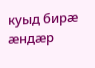куыд бирæ æндæр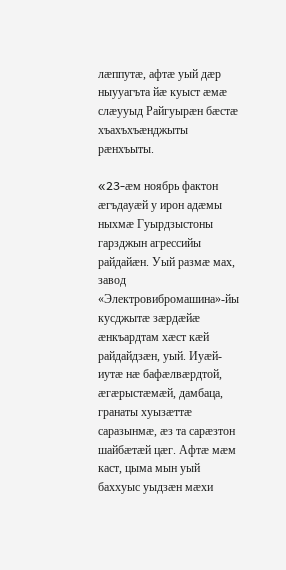лæппутæ, афтæ уый дæр ныууагъта йæ куыст æмæ слæууыд Райгуырæн бæстæ хъахъхъæнджыты рæнхъыты.

«23-æм ноябрь фактон æгъдауæй у ирон адæмы ныхмæ Гуырдзыстоны гарзджын агрессийы райдайæн. Уый размæ мах, завод «Электровибромашина»-йы кусджытæ зæрдæйæ æнкъардтам хæст кæй райдайдзæн, уый. Иуæй-иутæ нæ бафæлвæрдтой, æгæрыстæмæй, дамбаца, гранаты хуызæттæ саразынмæ, æз та сарæзтон шайбæтæй цæг. Афтæ мæм каст, цыма мын уый баххуыс уыдзæн мæхи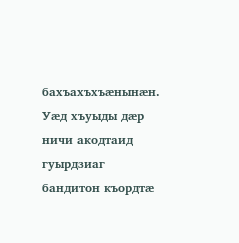бахъахъхъæнынæн. Уæд хъуыды дæр ничи акодтаид гуырдзиаг бандитон къордтæ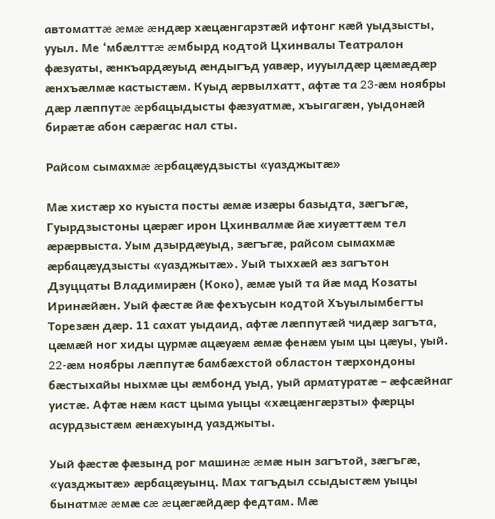автоматтæ æмæ æндæр хæцæнгарзтæй ифтонг кæй уыдзысты, ууыл. Ме ‘мбæлттæ æмбырд кодтой Цхинвалы Театралон фæзуаты, æнкъардæуыд æндыгъд уавæр, иууылдæр цæмæдæр æнхъæлмæ кастыстæм. Куыд æрвылхатт, афтæ та 23-æм ноябры дæр лæппутæ æрбацыдысты фæзуатмæ, хъыгагæн, уыдонæй бирæтæ абон сæрæгас нал сты.

Райсом сымахмæ æрбацæудзысты «уазджытæ»

Мæ хистæр хо куыста посты æмæ изæры базыдта, зæгъгæ, Гуырдзыстоны цæрæг ирон Цхинвалмæ йæ хиуæттæм тел æрæрвыста. Уым дзырдæуыд, зæгъгæ, райсом сымахмæ æрбацæудзысты «уазджытæ». Уый тыххæй æз загътон Дзуццаты Владимирæн (Коко), æмæ уый та йæ мад Козаты Иринæйæн. Уый фæстæ йæ фехъусын кодтой Хъуылымбегты Торезæн дæр. 11 сахат уыдаид, афтæ лæппутæй чидæр загъта, цæмæй ног хиды цурмæ ацæуæм æмæ фенæм уым цы цæуы, уый. 22-æм ноябры лæппутæ бамбæхстой областон тæрхондоны бæстыхайы ныхмæ цы æмбонд уыд, уый арматуратæ – æфсæйнаг уистæ. Афтæ нæм каст цыма уыцы «хæцæнгæрзты» фæрцы асурдзыстæм æнæхуынд уазджыты.

Уый фæстæ фæзынд рог машинæ æмæ нын загътой, зæгъгæ, «уазджытæ» æрбацæуынц. Мах тагъдыл ссыдыстæм уыцы бынатмæ æмæ сæ æцæгæйдæр федтам. Мæ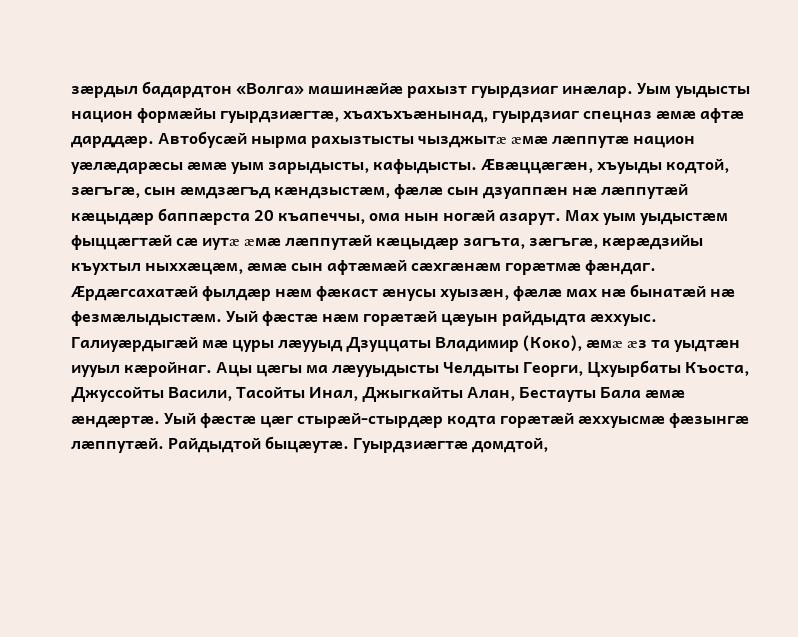зæрдыл бадардтон «Волга» машинæйæ рахызт гуырдзиаг инæлар. Уым уыдысты национ формæйы гуырдзиæгтæ, хъахъхъæнынад, гуырдзиаг спецназ æмæ афтæ дарддæр. Автобусæй нырма рахызтысты чызджытæ æмæ лæппутæ национ уæлæдарæсы æмæ уым зарыдысты, кафыдысты. Æвæццæгæн, хъуыды кодтой, зæгъгæ, сын æмдзæгъд кæндзыстæм, фæлæ сын дзуаппæн нæ лæппутæй кæцыдæр баппæрста 20 къапеччы, ома нын ногæй азарут. Мах уым уыдыстæм фыццæгтæй сæ иутæ æмæ лæппутæй кæцыдæр загъта, зæгъгæ, кæрæдзийы къухтыл ныххæцæм, æмæ сын афтæмæй сæхгæнæм горæтмæ фæндаг. Æрдæгсахатæй фылдæр нæм фæкаст æнусы хуызæн, фæлæ мах нæ бынатæй нæ фезмæлыдыстæм. Уый фæстæ нæм горæтæй цæуын райдыдта æххуыс. Галиуæрдыгæй мæ цуры лæууыд Дзуццаты Владимир (Коко), æмæ æз та уыдтæн иууыл кæройнаг. Ацы цæгы ма лæууыдысты Челдыты Георги, Цхуырбаты Къоста, Джуссойты Васили, Тасойты Инал, Джыгкайты Алан, Бестауты Бала æмæ æндæртæ. Уый фæстæ цæг стырæй-стырдæр кодта горæтæй æххуысмæ фæзынгæ лæппутæй. Райдыдтой быцæутæ. Гуырдзиæгтæ домдтой,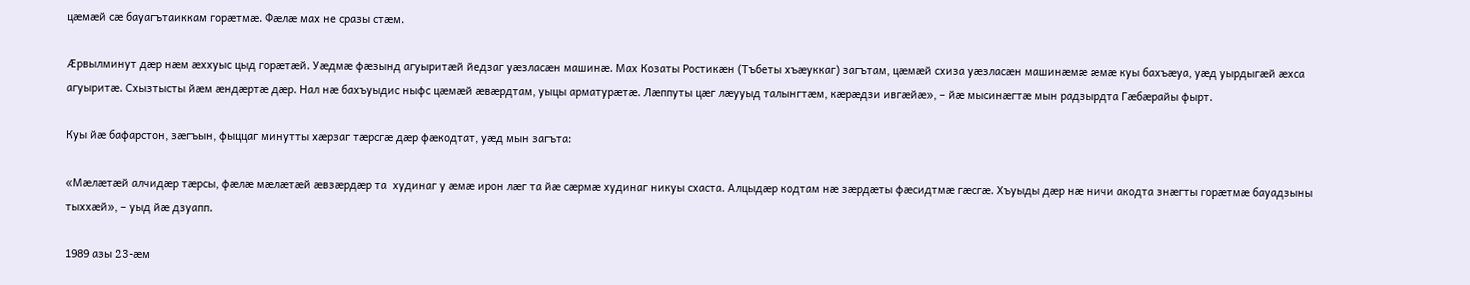цæмæй сæ бауагътаиккам горæтмæ. Фæлæ мах не сразы стæм.

Æрвылминут дæр нæм æххуыс цыд горæтæй. Уæдмæ фæзынд агуыритæй йедзаг уæзласæн машинæ. Мах Козаты Ростикæн (Тъбеты хъæуккаг) загътам, цæмæй схиза уæзласæн машинæмæ æмæ куы бахъæуа, уæд уырдыгæй æхса агуыритæ. Схызтысты йæм æндæртæ дæр. Нал нæ бахъуыдис ныфс цæмæй æвæрдтам, уыцы арматурæтæ. Лæппуты цæг лæууыд талынгтæм, кæрæдзи ивгæйæ», – йæ мысинæгтæ мын радзырдта Гæбæрайы фырт.

Куы йæ бафарстон, зæгъын, фыццаг минутты хæрзаг тæрсгæ дæр фæкодтат, уæд мын загъта:

«Мæлæтæй алчидæр тæрсы, фæлæ мæлæтæй æвзæрдæр та  худинаг у æмæ ирон лæг та йæ сæрмæ худинаг никуы схаста. Алцыдæр кодтам нæ зæрдæты фæсидтмæ гæсгæ. Хъуыды дæр нæ ничи акодта знæгты горæтмæ бауадзыны тыххæй», – уыд йæ дзуапп.

1989 азы 23-æм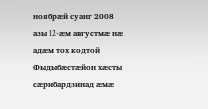ноябрæй суанг 2008 азы 12-æм августмæ нæ адæм тох кодтой Фыдыбæстæйон хæсты сæрибардзинад æмæ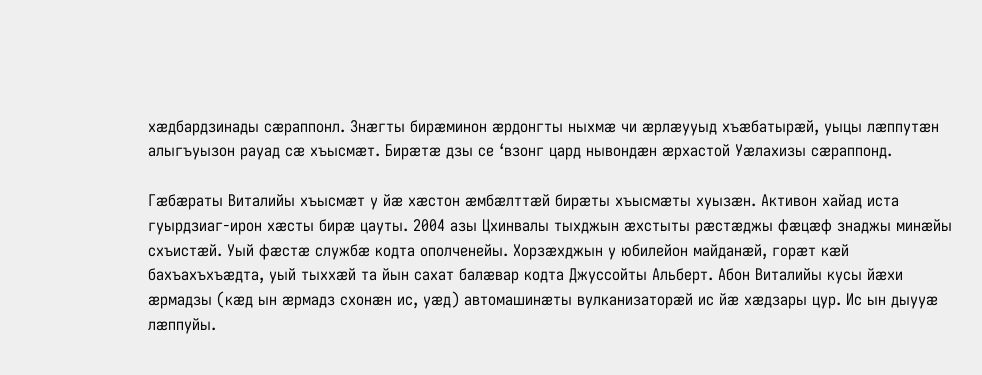хæдбардзинады сæраппонл. Знæгты бирæминон æрдонгты ныхмæ чи æрлæууыд хъæбатырæй, уыцы лæппутæн алыгъуызон рауад сæ хъысмæт. Бирæтæ дзы се ‘взонг цард нывондæн æрхастой Уæлахизы сæраппонд.

Гæбæраты Виталийы хъысмæт у йæ хæстон æмбæлттæй бирæты хъысмæты хуызæн. Активон хайад иста гуырдзиаг-ирон хæсты бирæ цауты. 2004 азы Цхинвалы тыхджын æхстыты рæстæджы фæцæф знаджы минæйы схъистæй. Уый фæстæ службæ кодта ополченейы. Хорзæхджын у юбилейон майданæй, горæт кæй бахъахъхъæдта, уый тыххæй та йын сахат балæвар кодта Джуссойты Альберт. Абон Виталийы кусы йæхи æрмадзы (кæд ын æрмадз схонæн ис, уæд) автомашинæты вулканизаторæй ис йæ хæдзары цур. Ис ын дыууæ лæппуйы.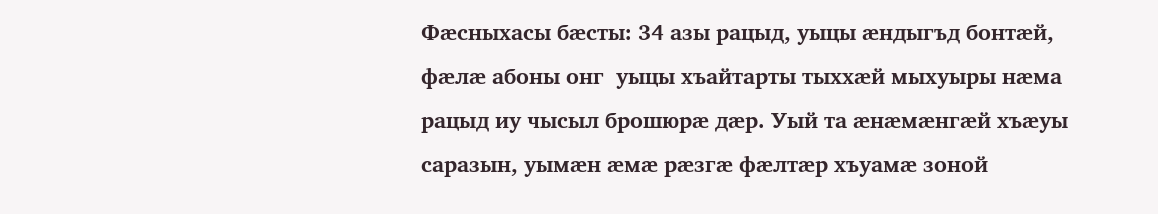Фæсныхасы бæсты: 34 азы рацыд, уыцы æндыгъд бонтæй, фæлæ абоны онг  уыцы хъайтарты тыххæй мыхуыры нæма рацыд иу чысыл брошюрæ дæр. Уый та æнæмæнгæй хъæуы саразын, уымæн æмæ рæзгæ фæлтæр хъуамæ зоной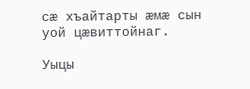сæ хъайтарты æмæ сын уой цæвиттойнаг.

Уыцы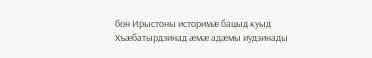бон Ирыстоны историмæ бацыд куыд Хъæбатырдзинад æмæ адæмы иудзинады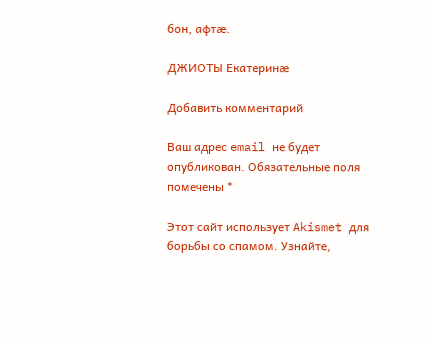бон, афтæ.

ДЖИОТЫ Екатеринæ

Добавить комментарий

Ваш адрес email не будет опубликован. Обязательные поля помечены *

Этот сайт использует Akismet для борьбы со спамом. Узнайте,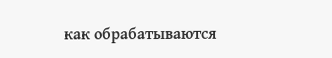как обрабатываются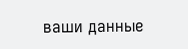ваши данные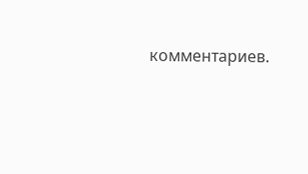комментариев.